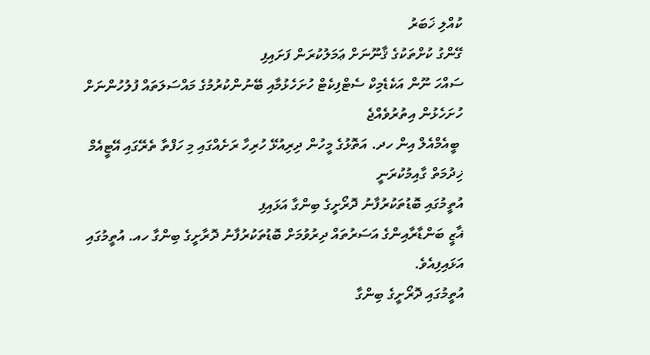ކުއްލި ޚަބަރު
ގޭންގު ކުށްތަކުގެ ޤާނޫނަށް ޢަމަލުކުރަން ފަށައިފި
ސައްހަ ނޫން އަކެޑެމިކް ސެޓްފިކެޓް ހުށަހެޅުމާއި ބޭނުންކުރުމުގެ މައްސަލަތައް ފުލުހުންނަށް ހުށަހެޅުން އިތުރުވެއްޖެ
 ބީއެމްއެލް އިން ހދ. އަތޮޅުގެ މީހުން ދިރިއުޅޭ ހުރިހާ ރަށެއްގައި މި ހަފްތާ ތެރޭގައި އޭޓީއެމް ޚިދުމަތް ގާއިމުކުރަނީ
އުތީމުގައި ބޮޑުތަކުރުފާނު ދޮރޯށީގެ ބިންގާ އަޅައިފި
ޣާޒީ ބަންޑާރާއިންގެ އަސަރުތައް ދިރުވުމަށް ބޮޑުތަކުރުފާނު ދޮރާށީގެ ބިންގާ ހއ. އުތީމުގައި އަޅައިފިއެވެ.
އުތީމުގައި ދޮރޯށީގެ ބިންގާ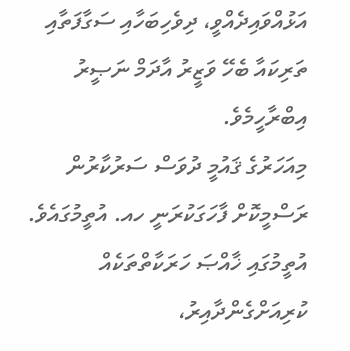އަޅުއްވައިދެއްވީ، ދިވެހިބަހާއި ސަގާފަތާއި ތަރިކައާ ބެހޭ ވަޒީރު އާދަމް ނަޞީރު އިބްރާހީމެވެ.
މިއަހަރުގެ ޤައުމީ ދުވަސް ސަރުކާރުން ރަސްމީކޮށް ފާހަގަކުރަނީ ހއ. އުތީމުގައެވެ. އުތީމުގައި ޚާއްޞަ ހަރަކާތްތަކެއް ކުރިއަށްގެންދާއިރު،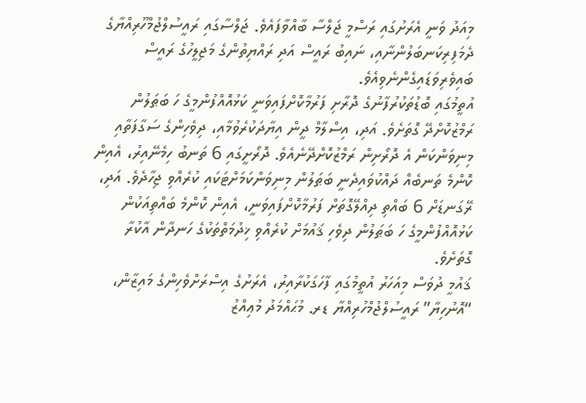މިއަދު ވަނީ އެރަށުގައި ރަސްމީ ޖަލްސާ ބާއްވާފައެވެ. ޖަލްސާގައި ރައީސުލްޖުމްހޫރިއްޔާގެ ދެމަފިރިކަނބަލުންނާއި، ނައިބު ރައީސް އަދި ރައްޔިތުންގެ މަޖިލީހުގެ ރައީސް ބައިވެރިވަޑައިގެންނެވިއެވެ.
އުތީމުގައި ބޮޑުތަކުރުފާނުގެ ދޮރާށި ފަރުމާކޮށްފައިވަނީ ކަޅުއޮއްފުންމީގެ ހަ ބަޠަލުން ރަމްޒުކޮށްދޭ ގޮތަށެވެ. އަދި، އިސްލާމް ދީން އިޔާދަކުރެވުމާއި، ދިވެހިންގެ ސަގާފަތާއި މިނިވަންކަން އެ ދޮރޯށިން ރަމްޒުކޮށްދޭނެއެވެ. ދޮރޯށީގައި 6 ތަނބު ހިމެނޭއިރު، އެއިން ކޮންމެ ތަނބެއް ދައްކުވައިދެނީ ބަޠަލުން މިނިވަންކަމަށްޓަކައި ކުރެއްވި ޖިހާދެވެ. އަދި، ރޭގަނޑަށް 6 ބައްތި ދިއްލޭގޮތަށް ފަރުމާކޮށްފައިވަނީ، އެއިން ކޮންމެ ބައްތިއަކުން ކަޅުއޮއްފުންމީގެ ހަ ބަޠަލުން ދިވެހި ޤައުމަށް ކުރެއްވި ޚިދުމަތްތަކުގެ ހަނދާން އާކުރާ ގޮތަށެވެ.
ޤައުމީ ދުވަސް މިއަހަރު އުތީމުގައި ފާހަގަކުރާއިރު، އެރަށުގެ އިސްރަށްވެހިންގެ މައިޒާން، “އޮނުހިޔާ” ރައީސުލްޖުމްހުރިއްޔާ ޑރ. މުޙައްމަދު މުޢިއްޒު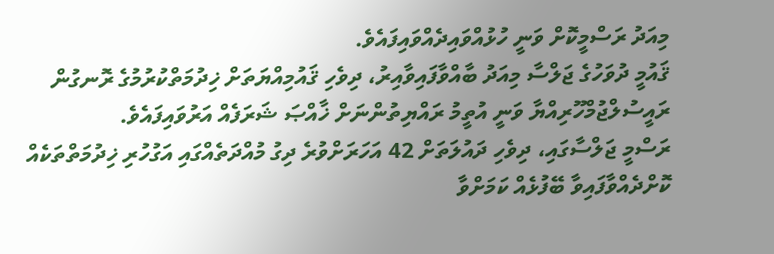މިއަދު ރަސްމީކޮށް ވަނީ ހުޅުއްވައިދެއްވައިފައެވެ.
ޤައުމީ ދުވަހުގެ ޖަލްސާ މިއަދު ބާއްވާފައިވާއިރު، ދިވެހި ޤައުމިއްޔަތަށް ޚިދުމަތްކުރުމުގެ ރޮނގުން ރައީސުލްޖުމްހޫރިއްޔާ ވަނީ އުތީމު ރައްޔިތުންނަށް ޚާއްޞަ ޝަރަފެއް އަރުވައިފައެވެ.
ރަސްމީ ޖަލްސާގައި، ދިވެހި ދައުލަތަށް 42 އަހަރަށްވުރެ ދިގު މުއްދަތެއްގައި އަގުހުރި ޚިދުމަތްތަކެއް ކޮށްދެއްވާފައިވާ ބޭފުޅެއް ކަމަށްވާ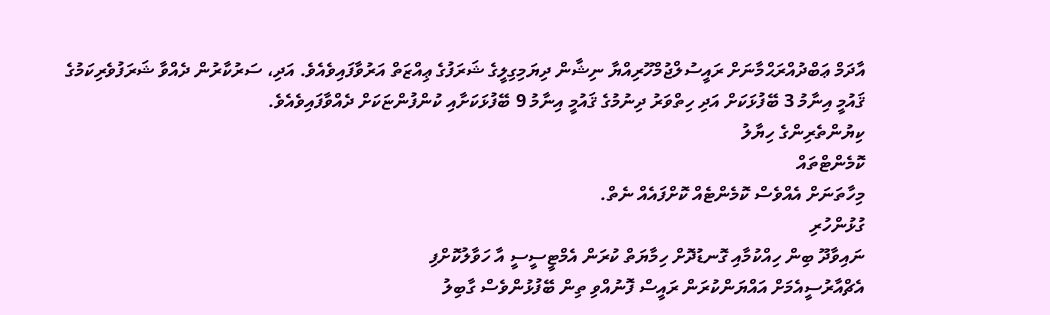އާދަމް ޢަބްދުއްރަޙްމާނަށް ރައީސުލްޖުމްހޫރިއްޔާ ނިޝާން ދިޔަމިގިލީގެ ޝަރަފުގެ ޢިއްޒަތް އަރުވާފައިވެއެވެ. އަދި، ސަރުކާރުން ދެއްވާ ޝަރަފުވެރިކަމުގެ ޤައުމީ އިނާމު 3 ބޭފުޅަކަށް އަދި ހިތްވަރު ދިނުމުގެ ޤައުމީ އިނާމު 9 ބޭފުޅަކަށާއި ކުންފުންޏަކަށް ދެއްވާފައިވެއެވެ.
ކިޔުންތެރިންގެ ހިޔާލު
ކޮމެންޓްތައް
މިހާތަނަށް އެއްވެސް ކޮމެންޓެއް ކޮށްފައެއް ނެތް.
ގުޅުންހުރި
ނައިވާދޫ ބިން ހިއްކުމާއި ގޮނޑުދޮށް ހިމާޔަތް ކުރަން އެމްޓީސީސީ އާ ހަވާލުކޮށްފި
އެޗްއާރުސީއެމަށް އައްޔަންކުރަން ރައީސް ފޮނުއްވި ތިން ބޭފުޅުންވެސް ގާބިލު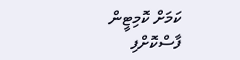ކަމަށް ކޮމިޓީން ފާސްކޮށްފި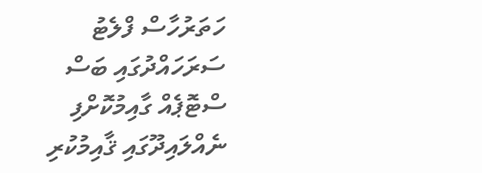ހަތަރުހާސް ފްލެޓު ސަރަހައްދުގައި ބަސް ސްޓޮޕެއް ގާއިމުކޮށްފި
ނެއްލައިދޫގައި ޤާއިމުކުރި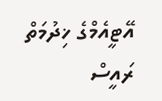އޭޓީއެމްގެ ޚިދުމަތް ރައީސް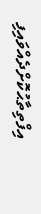އިފްތިތާޙުކޮށްދެއްވައިފި